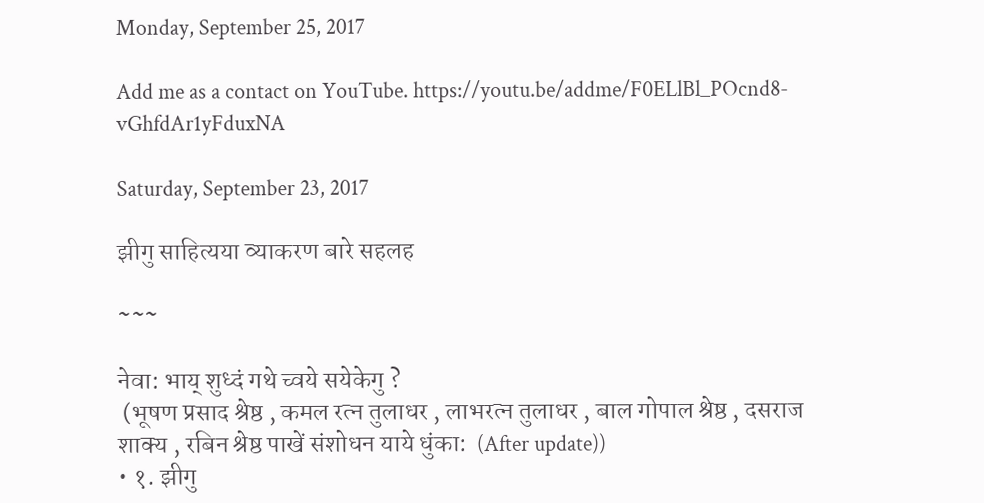Monday, September 25, 2017

Add me as a contact on YouTube. https://youtu.be/addme/F0ELlBl_POcnd8-vGhfdAr1yFduxNA

Saturday, September 23, 2017

झीगु साहित्यया व्याकरण बारे सहलह

~~~

नेवा: भाय् शुध्दं गथे च्वये सयेकेगु ?
 (भूषण प्रसाद श्रेष्ठ , कमल रत्न तुलाधर , लाभरत्न तुलाधर , बाल गोपाल श्रेष्ठ , दसराज शाक्य , रबिन श्रेष्ठ पाखें संशोधन याये धुंका:  (After update))
• १. झीगु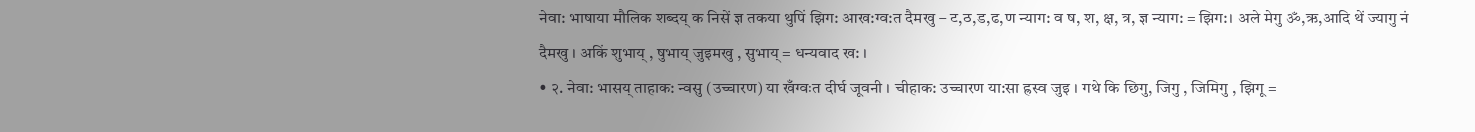नेवा: भाषाया मौलिक शब्दय् क निसें ज्ञ तकया थुपिं झिग: आख:ग्व:त दैमखु – ट,ठ,ड,ढ,ण न्याग: व ष, श, क्ष, त्र, ज्ञ न्याग: = झिग:। अले मेगु ॐ,ऋ,आदि थें ज्यागु नं दैमखु । अकिं शुभाय् , षुभाय् जुइमखु , सुभाय् = धन्यवाद ख: ।
• २. नेवा: भासय् ताहाक: न्वसु (उच्चारण) या खँग्वःत दीर्घ जूवनी । चीहाक: उच्चारण या:सा ह्रस्व जुइ । गथे कि छिगु, जिगु , जिमिगु , झिगू =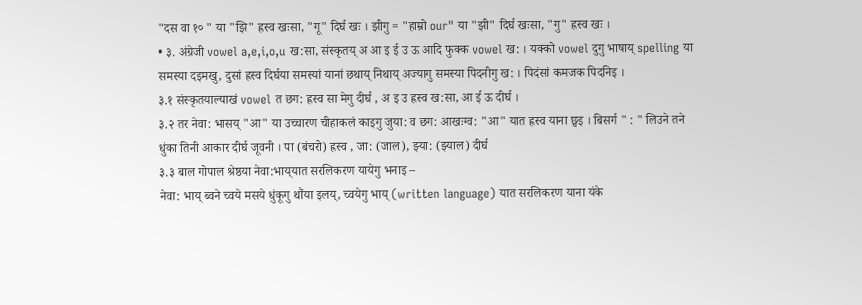"दस वा १० " या "झि" ह्रस्व खःसा, "गू" दिर्घ खः । झीगु = "हाम्रो our" या "झी" दिर्घ खःसा, "गु" ह्रस्व खः ।
• ३. अंग्रेजी vowel a,e,i,o,u ख:सा, संस्कृतय् अ आ इ ई उ ऊ आदि फुक्क vowel ख: । यक्को vowel दुगु भाषाय् spelling या समस्या दइमखु, दुसां ह्रस्व दिर्घया समस्यां यानां छथाय् निथाय् अज्यागु समस्या पिदनीगु ख: । पिदंसां कमजक पिदनिइ ।
३.१ संस्कृतयाल्याखं vowel त छग: ह्रस्व सा मेगु दीर्घ , अ इ उ ह्रस्व ख:सा, आ ई ऊ दीर्घ ।
३.२ तर नेवा: भासय् "आ" या उच्चारण चीहाकलं काइगु जुया: व छग: आखःग्व: "आ" यात ह्रस्व याना छ्वइ । बिसर्ग " : " लिउने तने धुंका तिनी आकार दीर्घ जूवनी । पा (बंचरो) ह्रस्व , जा: (जाल), झ्या: (झ्याल) दीर्घ
३.३ बाल गोपाल श्रेष्ठया नेवा:भाय्‌यात सरलिकरण यायेगु भनाइ –
नेवा: भाय् ब्वने च्वये मसये धुंकूगु थौंया इलय्, च्वयेगु भाय् (written language) यात सरलिकरण याना यंके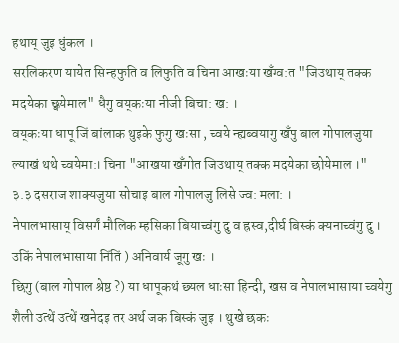हथाय् जुइ धुंकल ।
सरलिकरण यायेत सिन्हफुति व लिफुति व चिना आखःया खँग्व:त "जिउथाय् तक्क मदयेका छ्वयेमाल" धैगु वय्‌कःया नीजी बिचा: ख: ।
वय्‌कःया धापू जिं बांलाक थुइके फुगु खःसा , च्वये न्ह्यब्वयागु खँपु बाल गोपालजुया ल्याखं थथे च्वयेमा:। चिना "आखया खँगोत जिउथाय् तक्क मदयेका छोयेमाल ।"
३.३ दसराज शाक्यजुया सोचाइ बाल गोपालजु लिसे ज्व: मला: ।
नेपालभासाय् विसर्गं मौलिक म्हसिका बियाच्वंगु दु व ह्रस्व,दीर्घ बिस्कं क्यनाच्वंगु दु । उकिं नेपालभासाया निंतिं ) अनिवार्य जूगु खः ।
छिगु (बाल गोपाल श्रेष्ठ ?) या धापूकथं छ्यल धाःसा हिन्दी, खस व नेपालभासाया च्वयेगु शैली उत्थें उत्थें खनेदइ तर अर्थ जक बिस्कं जुइ । थुखे छकः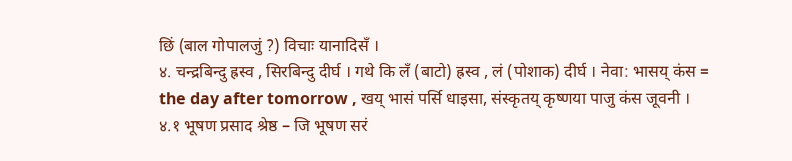छिं (बाल गोपालजुं ?) विचाः यानादिसँ ।
४. चन्द्रबिन्दु ह्रस्व , सिरबिन्दु दीर्घ । गथे कि लँ (बाटो) ह्रस्व , लं (पोशाक) दीर्घ । नेवा: भासय् कंस = the day after tomorrow , खय् भासं पर्सि धाइसा, संस्कृतय् कृष्णया पाजु कंस जूवनी ।
४.१ भूषण प्रसाद श्रेष्ठ – जि भूषण सरं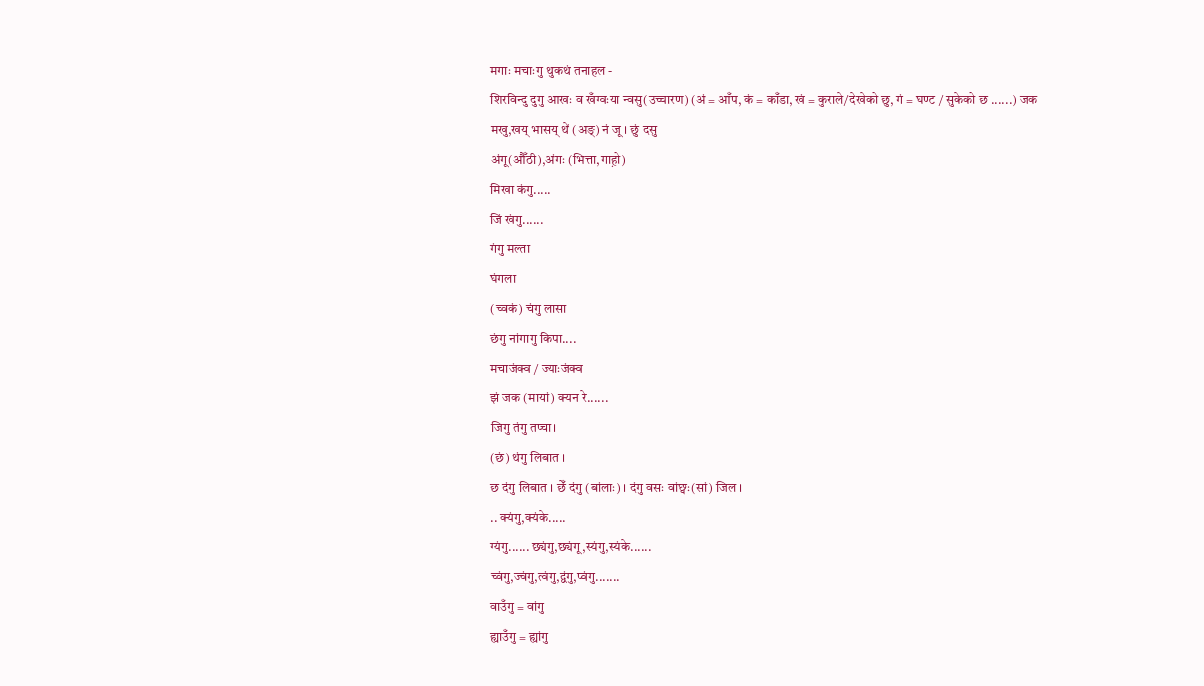मगाः मचाःगु थुकथं तनाहल -
शिरविन्दु दुगु आखः व खँग्वःया न्वसु(उच्चारण) (अं = आँप, कं = काँडा, खं = कुराले/देखेको छु, गं = घण्ट / सुकेको छ ......) जक मखु,खय् भासय् थें (अङ्) नं जू । छुं दसु
अंगू(औँठी),अंगः (भित्ता,गाह़ो)
मिखा कंगु.....
जिं खंगु......
गंगु मल्ता
घंगला
(च्वकं) चंगु लासा
छंगु नांगागु किपा....
मचाजंक्व / ज्याःजंक्व
झं जक (मायां) क्यन रे......
जिगु तंगु तप्चा।
(छं) थंगु लिबात ।
छ दंगु लिबात । छेँ दंगु (बांलाः) । दंगु वसः वांछ्वः(सां) जिल ।
.. क्यंगु,क्यंके.....
ग्यंगु...... छ्यंगु,छ्यंगू,स्यंगु,स्यंके......
च्वंगु,ज्वंगु,त्वंगु,द्वंगु,प्वंगु.......
वाउँगु = वांगु
ह्याउँगु = ह्यांगु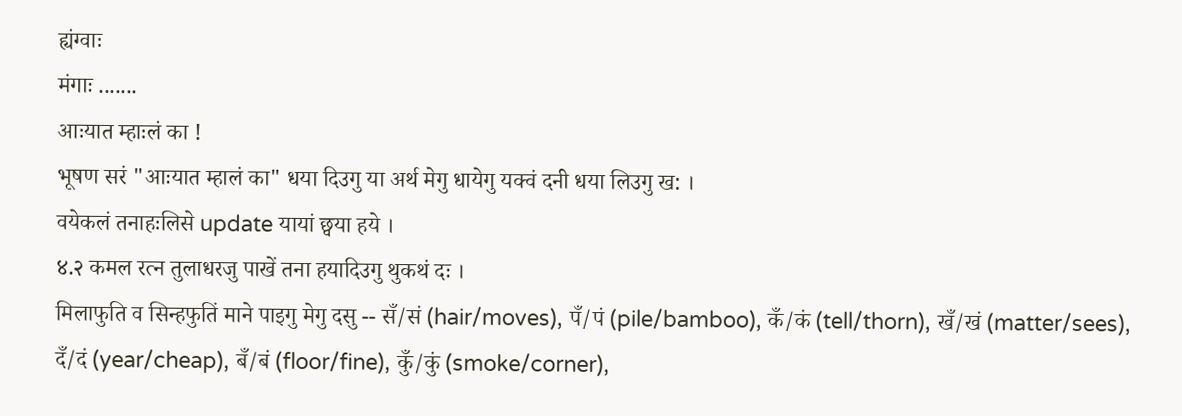ह्यंग्वाः
मंगाः .......
आःयात म्हाःलं का !
भूषण सरं "आःयात म्हालं का" धया दिउगु या अर्थ मेगु धायेगु यक्वं दनी धया लिउगु ख: ।
वयेकलं तनाहःलिसे update यायां छ्वया हये ।
४.२ कमल रत्न तुलाधरजु पाखें तना हयादिउगु थुकथं दः ।
मिलाफुति व सिन्हफुतिं माने पाइगु मेगु दसु -- सँ/सं (hair/moves), पँ/पं (pile/bamboo), कँ/कं (tell/thorn), खँ/खं (matter/sees), दँ/दं (year/cheap), बँ/बं (floor/fine), कुँ/कुं (smoke/corner),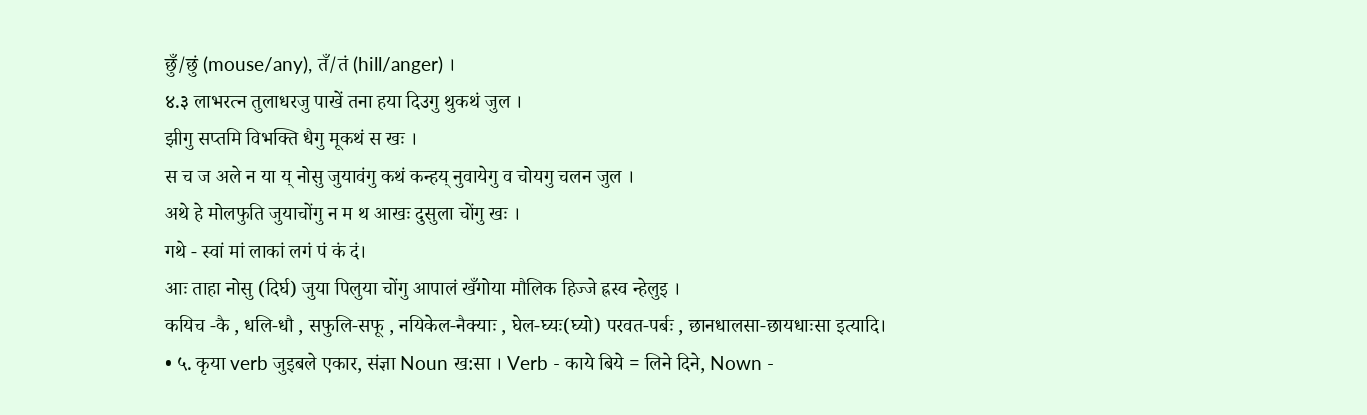छुँ/छुं (mouse/any), तँ/तं (hill/anger) ।
४.३ लाभरत्न तुलाधरजु पाखें तना हया दिउगु थुकथं जुल ।
झीगु सप्तमि विभक्ति धैगु मूकथं स खः ।
स च ज अले न या य् नोसु जुयावंगु कथं कन्हय् नुवायेगु व चोयगु चलन जुल ।
अथे हे मोलफुति जुयाचोंगु न म थ आखः दुसुला चोंगु खः ।
गथे - स्वां मां लाकां लगं पं कं दं।
आः ताहा नोसु (दिर्घ) जुया पिलुया चोंगु आपालं खँगोया मौलिक हिज्जे ह्रस्व न्हेलुइ ।
कयिच -कै , धलि-धौ , सफुलि-सफू , नयिकेल-नैक्याः , घेल-घ्यः(घ्यो) परवत-पर्बः , छानधालसा-छायधाःसा इत्यादि।
• ५. कृया verb जुइबले एकार, संज्ञा Noun ख:सा । Verb - काये बिये = लिने दिने, Nown -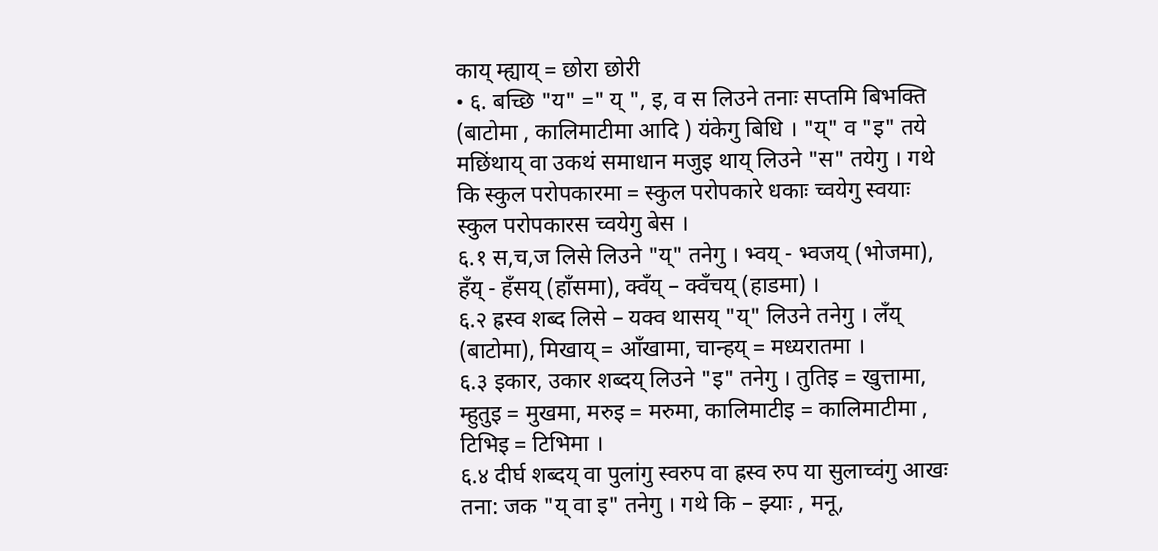काय् म्ह्याय् = छोरा छोरी
• ६. बच्छि "य" =" य् ", इ, व स लिउने तनाः सप्तमि बिभक्ति (बाटोमा , कालिमाटीमा आदि ) यंकेगु बिधि । "य्" व "इ" तये मछिंथाय् वा उकथं समाधान मजुइ थाय् लिउने "स" तयेगु । गथे कि स्कुल परोपकारमा = स्कुल परोपकारे धकाः च्वयेगु स्वयाः स्कुल परोपकारस च्वयेगु बेस ।
६.१ स,च,ज लिसे लिउने "य्" तनेगु । भ्वय् - भ्वजय् (भोजमा), हँय् - हँसय् (हाँसमा), क्वँय् – क्वँचय् (हाडमा) ।
६.२ ह्रस्व शब्द लिसे – यक्व थासय् "य्" लिउने तनेगु । लँय् (बाटोमा), मिखाय् = आँखामा, चान्हय् = मध्यरातमा ।
६.३ इकार, उकार शब्दय् लिउने "इ" तनेगु । तुतिइ = खुत्तामा, म्हुतुइ = मुखमा, मरुइ = मरुमा, कालिमाटीइ = कालिमाटीमा , टिभिइ = टिभिमा ।
६.४ दीर्घ शब्दय् वा पुलांगु स्वरुप वा ह्रस्व रुप या सुलाच्वंगु आखः तना: जक "य् वा इ" तनेगु । गथे कि – झ्याः , मनू,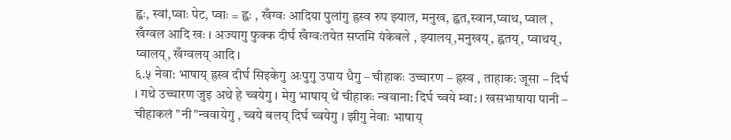ह्वः, स्वां,प्वाः पेट, प्वाः = ह्वः , खँग्वः आदिया पुलांगु ह्रस्व रुप झ्याल, मनुख, ह्वत,स्वान,प्वाथ, प्वाल , खँग्वल आदि खः । अज्यागु फुक्क दीर्घ खँग्वःतयेत सप्तमि यंकेबले , झ्यालय्,मनुखय्, ह्वतय्, प्वाथय्, प्वालय्, खँग्वलय् आदि ।
६.५ नेवा: भाषाय् ह्रस्व दीर्घ सिइकेगु अःपुगु उपाय धैगु – चीहाकः उच्चारण – ह्रस्व , ताहाक: जूसा – दिर्घ । गथे उच्चारण जुइ अथे हे च्वयेगु । मेगु भाषाय् थें चीहाकः न्ववाना: दिर्घ च्वये म्वा: । खसभाषाया पानी – चीहाकलं "नी"न्ववायेगु , च्वये बलय् दिर्घ च्वयेगु । झीगु नेवाः भाषाय्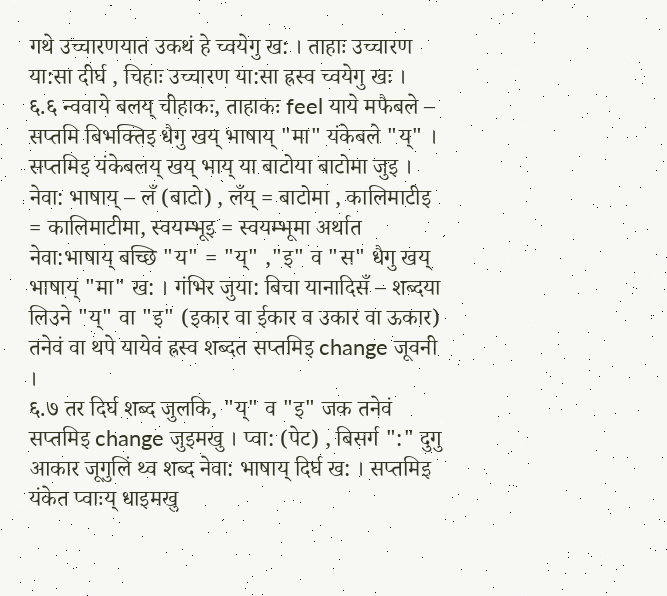गथे उच्चारणयात उकथं हे च्वयेगु ख: । ताहाः उच्चारण या:सा दीर्घ , चिहाः उच्चारण या:सा ह्रस्व च्वयेगु खः ।
६.६ न्ववाये बलय् चीहाकः, ताहाकः feel याये मफैबले – सप्तमि बिभक्तिइ धैगु खय् भाषाय् "मा" यंकेबले "य्" । सप्तमिइ यंकेबलय् खय् भाय् या बाटोया बाटोमा जुइ । नेवा: भाषाय् – लँ (बाटो) , लँय् = बाटोमा , कालिमाटीइ = कालिमाटीमा, स्वयम्भूइ = स्वयम्भूमा अर्थात नेवा:भाषाय् बच्छि "य" = "य्" ,"इ" व "स" धैगु खय् भाषाय् "मा" ख: । गंभिर जुया: बिचा यानादिसँ – शब्दया लिउने "य्" वा "इ" (इकार वा ईकार व उकार वा ऊकार) तनेवं वा थपे यायेवं ह्रस्व शब्दत सप्तमिइ change जूवनी ।
६.७ तर दिर्घ शब्द जुलकि, "य्" व "इ" जक तनेवं सप्तमिइ change जुइमखु । प्वा: (पेट) , बिसर्ग ":" दुगु आकार जूगुलिं थ्व शब्द नेवा: भाषाय् दिर्घ ख: । सप्तमिइ यंकेत प्वाःय् धाइमखु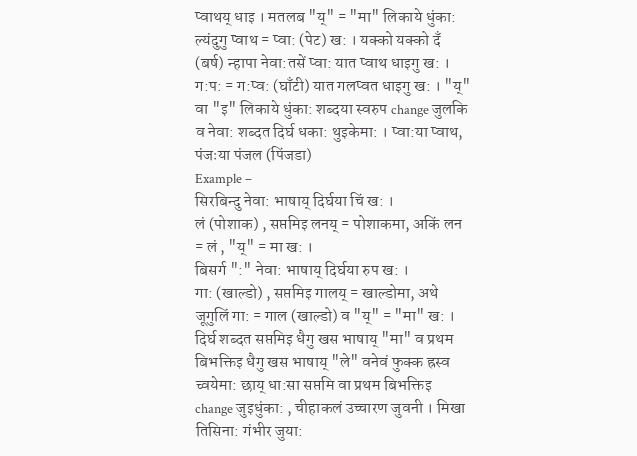प्वाथय् धाइ । मतलब "य्" = "मा" लिकाये धुंका: ल्यंदुगु प्वाथ = प्वा: (पेट) ख: । यक्को यक्को दँ (बर्ष) न्हापा नेवा:तसें प्वा: यात प्वाथ धाइगु ख: । ग:प: = ग:प्व: (घाँटी) यात गलप्वत धाइगु ख: । "य्" वा "इ" लिकाये धुंका: शब्दया स्वरुप change जुलकि व नेवा: शब्दत दिर्घ धका: थुइकेमा: । प्वा:या प्वाथ, पंजःया पंजल (पिंजडा)
Example –
सिरबिन्दु नेवा: भाषाय् दिर्घया चिं ख: ।
लं (पोशाक) , सप्तमिइ लनय् = पोशाकमा, अकिं लन = लं , "य्" = मा ख: ।
बिसर्ग ":" नेवा: भाषाय् दिर्घया रुप ख: ।
गा: (खाल्डो) , सप्तमिइ गालय् = खाल्डोमा, अथे जूगुलिं गा: = गाल (खाल्डो) व "य्" = "मा" ख: ।
दिर्घ शब्दत सप्तमिइ धैगु खस भाषाय् "मा" व प्रथम बिभक्तिइ धैगु खस भाषाय् "ले" वनेवं फुक्क ह्रस्व च्वयेमा: छाय् धा:सा सप्तमि वा प्रथम बिभक्तिइ change जुइधुंका: , चीहाकलं उच्चारण जुवनी । मिखा तिसिना: गंभीर जुया: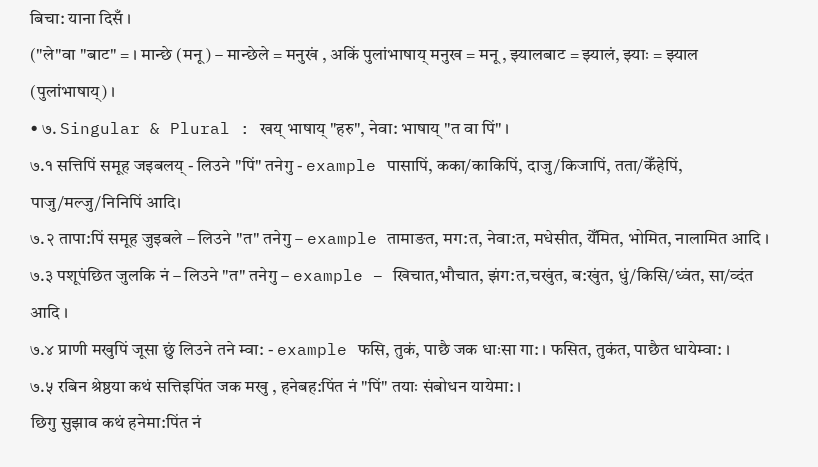बिचा: याना दिसँ ।
("ले"वा "बाट" = । मान्छे (मनू) – मान्छेले = मनुखं , अकिं पुलांभाषाय् मनुख = मनू , झ्यालबाट = झ्यालं, झ्याः = झ्याल (पुलांभाषाय्) ।
• ७. Singular & Plural : खय् भाषाय् "हरु", नेवा: भाषाय् "त वा पिं" ।
७.१ सत्तिपिं समूह जइबलय् - लिउने "पिं" तनेगु - example पासापिं, कका/काकिपिं, दाजु/किजापिं, तता/केँहेपिं, पाजु/मल्जु/निनिपिं आदि।
७.२ तापा:पिं समूह जुइबले – लिउने "त" तनेगु – example तामाङत, मग:त, नेवा:त, मधेसीत, येँमित, भोमित, नालामित आदि ।
७.३ पशूपंछित जुलकि नं – लिउने "त" तनेगु – example – खिचात,भौचात, झंग:त,चखुंत, ब:खुंत, धुं/किसि/ध्वंत, सा/व्दंत आदि ।
७.४ प्राणी मखुपिं जूसा छुं लिउने तने म्वा: - example फसि, तुकं, पाछै जक धाःसा गा: । फसित, तुकंत, पाछैत धायेम्वा: ।
७.५ रबिन श्रेष्ठया कथं सत्तिइपिंत जक मखु , हनेबह:पिंत नं "पिं" तयाः संबोधन यायेमा: ।
छिगु सुझाव कथं हनेमा:पिंत नं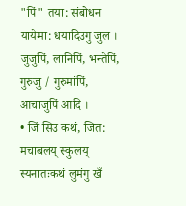"पिं" तया: संबोधन यायेमा: धयादिउगु जुल । जुजुपिं, लानिपिं, भन्तेपिं, गुरुजु / गुरुमांपिं, आचाजुपिं आदि ।
• जिं सिउ कथं, जित: मचाबलय् स्कुलय् स्यनातःकथं लुमंगु खँ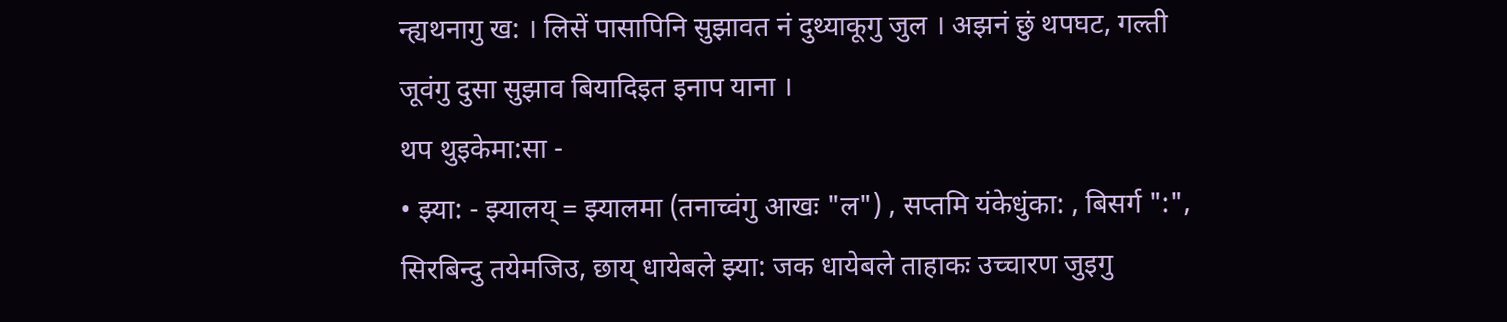न्ह्यथनागु ख: । लिसें पासापिनि सुझावत नं दुथ्याकूगु जुल । अझनं छुं थपघट, गल्ती जूवंगु दुसा सुझाव बियादिइत इनाप याना ।
थप थुइकेमा:सा -
• झ्या: - झ्यालय् = झ्यालमा (तनाच्वंगु आखः "ल") , सप्तमि यंकेधुंका: , बिसर्ग ":", सिरबिन्दु तयेमजिउ, छाय् धायेबले झ्या: जक धायेबले ताहाकः उच्चारण जुइगु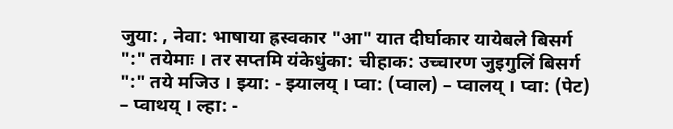जुया: , नेवा: भाषाया ह्रस्वकार "आ" यात दीर्घाकार यायेबले बिसर्ग ":" तयेमाः । तर सप्तमि यंकेधुंका: चीहाक: उच्चारण जुइगुलिं बिसर्ग ":" तये मजिउ । झ्या: - झ्यालय् । प्वा: (प्वाल) – प्वालय् । प्वा: (पेट) – प्वाथय् । ल्हा: -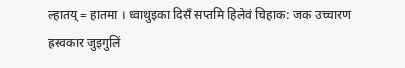ल्हातय् = हातमा । ध्वाथुइका दिसँ सप्तमि हिलेवं चिहाक: जक उच्चारण ह्रस्वकार जुइगुलिं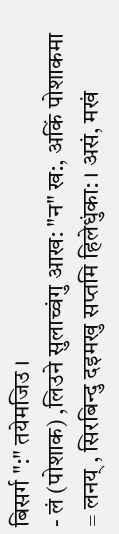बिसर्ग ":" तयेमजिउ ।
- लं (पोशाक) ,लिउने सुलाच्वंगु आख: "न" ख:, अकिं पोशाकमा = लनय् , सिरबिन्दु दइमखु सप्तमि हिलेधुंका: । असं, मखं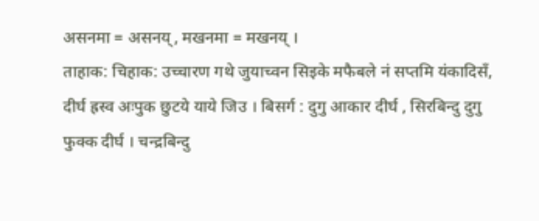असनमा = असनय्, मखनमा = मखनय् ।
ताहाक: चिहाक: उच्चारण गथे जुयाच्वन सिइके मफैबले नं सप्तमि यंकादिसँ, दीर्घ ह्रस्व अःपुक छुटये याये जिउ । बिसर्ग : दुगु आकार दीर्घ , सिरबिन्दु दुगु फुक्क दीर्घ । चन्द्रबिन्दु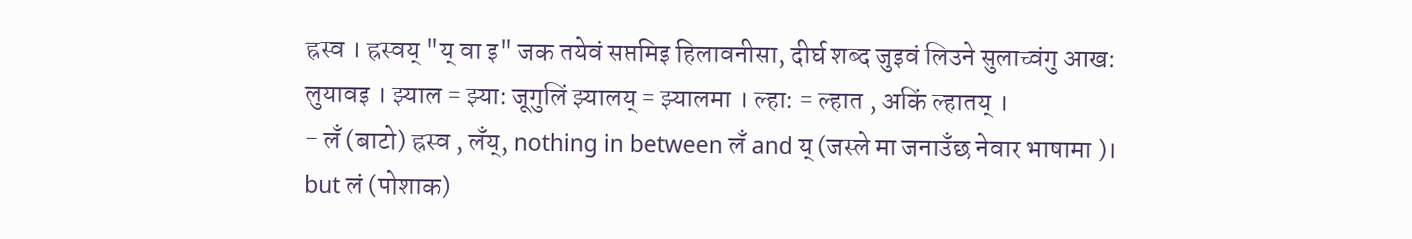ह्रस्व । ह्रस्वय् "य् वा इ" जक तयेवं सप्तमिइ हिलावनीसा, दीर्घ शब्द जुइवं लिउने सुलाच्वंगु आख: लुयावइ । झ्याल = झ्या: जूगुलिं झ्यालय् = झ्यालमा । ल्हा: = ल्हात , अकिं ल्हातय् ।
- लँ (बाटो) ह्रस्व , लँय्, nothing in between लँ and य् (जस्ले मा जनाउँछ नेवार भाषामा )। but लं (पोशाक)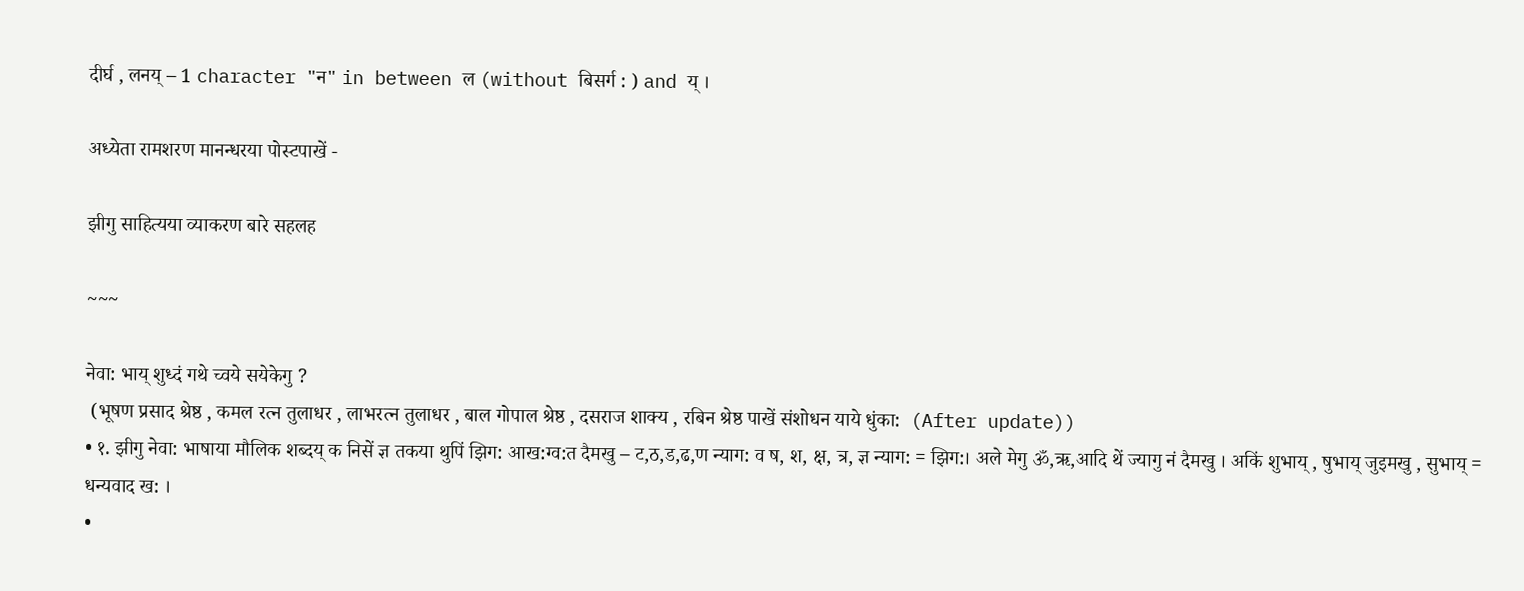दीर्घ , लनय् – 1 character "न" in between ल (without बिसर्ग : ) and य् ।

अध्येता रामशरण मानन्धरया पोस्टपाखें -

झीगु साहित्यया व्याकरण बारे सहलह

~~~

नेवा: भाय् शुध्दं गथे च्वये सयेकेगु ?
 (भूषण प्रसाद श्रेष्ठ , कमल रत्न तुलाधर , लाभरत्न तुलाधर , बाल गोपाल श्रेष्ठ , दसराज शाक्य , रबिन श्रेष्ठ पाखें संशोधन याये धुंका:  (After update))
• १. झीगु नेवा: भाषाया मौलिक शब्दय् क निसें ज्ञ तकया थुपिं झिग: आख:ग्व:त दैमखु – ट,ठ,ड,ढ,ण न्याग: व ष, श, क्ष, त्र, ज्ञ न्याग: = झिग:। अले मेगु ॐ,ऋ,आदि थें ज्यागु नं दैमखु । अकिं शुभाय् , षुभाय् जुइमखु , सुभाय् = धन्यवाद ख: ।
•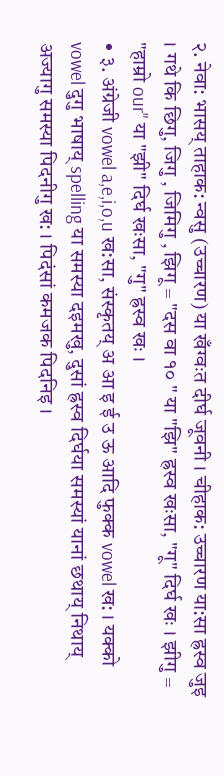२. नेवा: भासय् ताहाक: न्वसु (उच्चारण) या खँग्वःत दीर्घ जूवनी । चीहाक: उच्चारण या:सा ह्रस्व जुइ । गथे कि छिगु, जिगु , जिमिगु , झिगू = "दस वा १० " या "झि" ह्रस्व खःसा, "गू" दिर्घ खः । झीगु = "हाम्रो our" या "झी" दिर्घ खःसा, "गु" ह्रस्व खः ।
• ३. अंग्रेजी vowel a,e,i,o,u ख:सा, संस्कृतय् अ आ इ ई उ ऊ आदि फुक्क vowel ख: । यक्को vowel दुगु भाषाय् spelling या समस्या दइमखु, दुसां ह्रस्व दिर्घया समस्यां यानां छथाय् निथाय् अज्यागु समस्या पिदनीगु ख: । पिदंसां कमजक पिदनिइ ।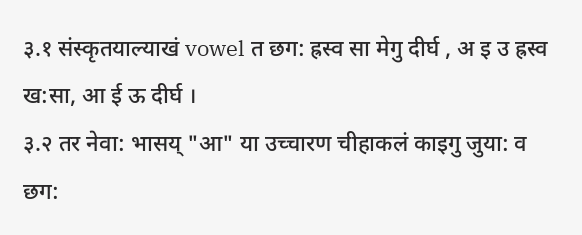३.१ संस्कृतयाल्याखं vowel त छग: ह्रस्व सा मेगु दीर्घ , अ इ उ ह्रस्व ख:सा, आ ई ऊ दीर्घ ।
३.२ तर नेवा: भासय् "आ" या उच्चारण चीहाकलं काइगु जुया: व छग: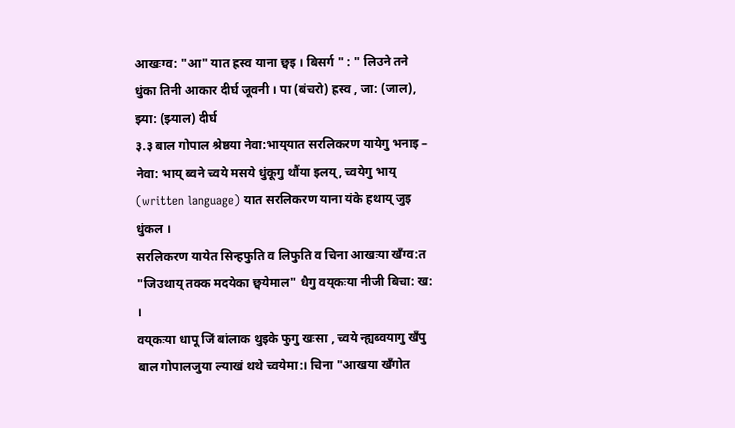आखःग्व: "आ" यात ह्रस्व याना छ्वइ । बिसर्ग " : " लिउने तने धुंका तिनी आकार दीर्घ जूवनी । पा (बंचरो) ह्रस्व , जा: (जाल), झ्या: (झ्याल) दीर्घ
३.३ बाल गोपाल श्रेष्ठया नेवा:भाय्‌यात सरलिकरण यायेगु भनाइ –
नेवा: भाय् ब्वने च्वये मसये धुंकूगु थौंया इलय्, च्वयेगु भाय् (written language) यात सरलिकरण याना यंके हथाय् जुइ धुंकल ।
सरलिकरण यायेत सिन्हफुति व लिफुति व चिना आखःया खँग्व:त "जिउथाय् तक्क मदयेका छ्वयेमाल" धैगु वय्‌कःया नीजी बिचा: ख: ।
वय्‌कःया धापू जिं बांलाक थुइके फुगु खःसा , च्वये न्ह्यब्वयागु खँपु बाल गोपालजुया ल्याखं थथे च्वयेमा:। चिना "आखया खँगोत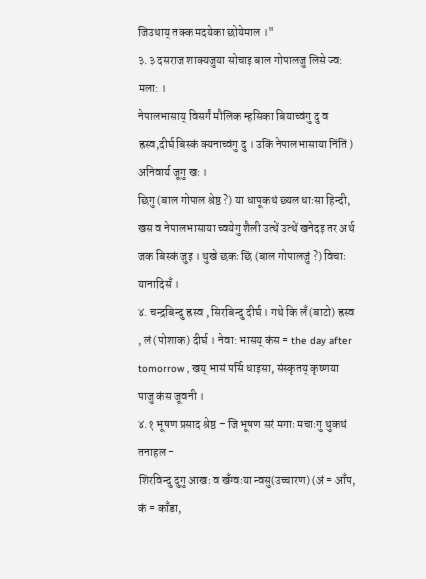जिउथाय् तक्क मदयेका छोयेमाल ।"
३.३ दसराज शाक्यजुया सोचाइ बाल गोपालजु लिसे ज्व: मला: ।
नेपालभासाय् विसर्गं मौलिक म्हसिका बियाच्वंगु दु व ह्रस्व,दीर्घ बिस्कं क्यनाच्वंगु दु । उकिं नेपालभासाया निंतिं ) अनिवार्य जूगु खः ।
छिगु (बाल गोपाल श्रेष्ठ ?) या धापूकथं छ्यल धाःसा हिन्दी, खस व नेपालभासाया च्वयेगु शैली उत्थें उत्थें खनेदइ तर अर्थ जक बिस्कं जुइ । थुखे छकः छिं (बाल गोपालजुं ?) विचाः यानादिसँ ।
४. चन्द्रबिन्दु ह्रस्व , सिरबिन्दु दीर्घ । गथे कि लँ (बाटो) ह्रस्व , लं (पोशाक) दीर्घ । नेवा: भासय् कंस = the day after tomorrow , खय् भासं पर्सि धाइसा, संस्कृतय् कृष्णया पाजु कंस जूवनी ।
४.१ भूषण प्रसाद श्रेष्ठ – जि भूषण सरं मगाः मचाःगु थुकथं तनाहल -
शिरविन्दु दुगु आखः व खँग्वःया न्वसु(उच्चारण) (अं = आँप, कं = काँडा,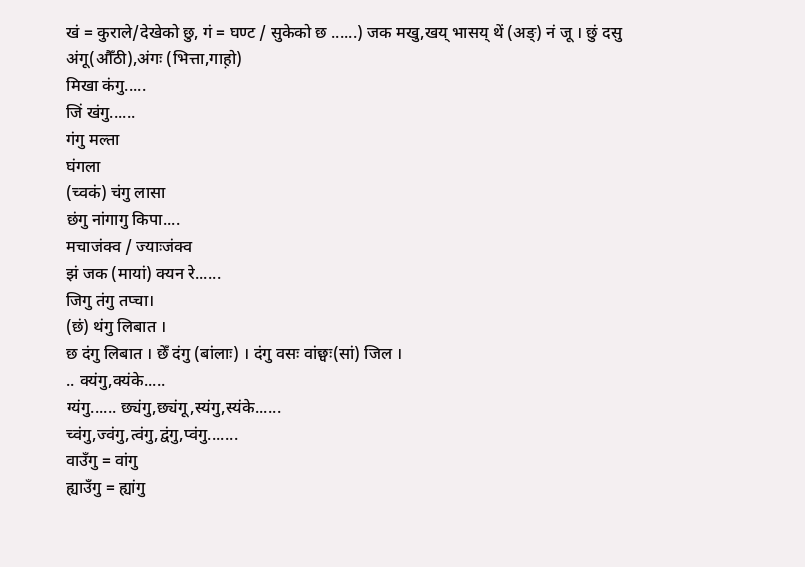खं = कुराले/देखेको छु, गं = घण्ट / सुकेको छ ......) जक मखु,खय् भासय् थें (अङ्) नं जू । छुं दसु
अंगू(औँठी),अंगः (भित्ता,गाह़ो)
मिखा कंगु.....
जिं खंगु......
गंगु मल्ता
घंगला
(च्वकं) चंगु लासा
छंगु नांगागु किपा....
मचाजंक्व / ज्याःजंक्व
झं जक (मायां) क्यन रे......
जिगु तंगु तप्चा।
(छं) थंगु लिबात ।
छ दंगु लिबात । छेँ दंगु (बांलाः) । दंगु वसः वांछ्वः(सां) जिल ।
.. क्यंगु,क्यंके.....
ग्यंगु...... छ्यंगु,छ्यंगू,स्यंगु,स्यंके......
च्वंगु,ज्वंगु,त्वंगु,द्वंगु,प्वंगु.......
वाउँगु = वांगु
ह्याउँगु = ह्यांगु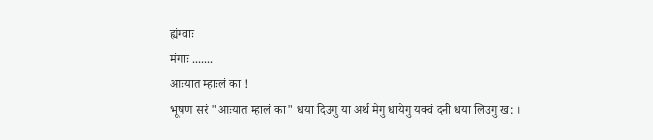ह्यंग्वाः
मंगाः .......
आःयात म्हाःलं का !
भूषण सरं "आःयात म्हालं का" धया दिउगु या अर्थ मेगु धायेगु यक्वं दनी धया लिउगु ख: ।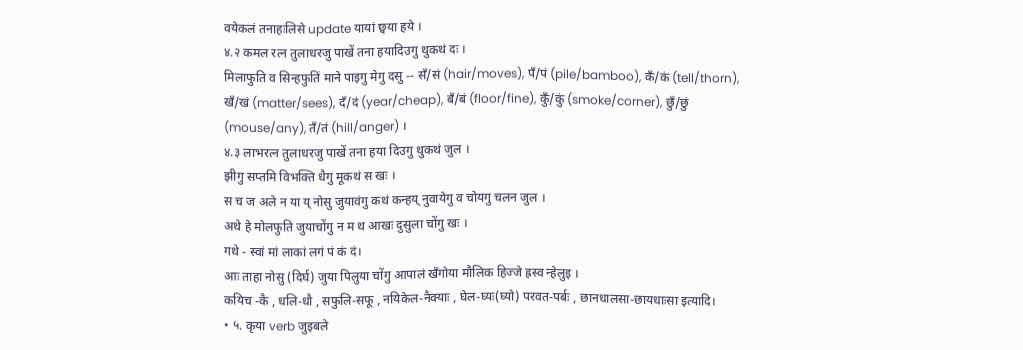वयेकलं तनाहःलिसे update यायां छ्वया हये ।
४.२ कमल रत्न तुलाधरजु पाखें तना हयादिउगु थुकथं दः ।
मिलाफुति व सिन्हफुतिं माने पाइगु मेगु दसु -- सँ/सं (hair/moves), पँ/पं (pile/bamboo), कँ/कं (tell/thorn), खँ/खं (matter/sees), दँ/दं (year/cheap), बँ/बं (floor/fine), कुँ/कुं (smoke/corner), छुँ/छुं (mouse/any), तँ/तं (hill/anger) ।
४.३ लाभरत्न तुलाधरजु पाखें तना हया दिउगु थुकथं जुल ।
झीगु सप्तमि विभक्ति धैगु मूकथं स खः ।
स च ज अले न या य् नोसु जुयावंगु कथं कन्हय् नुवायेगु व चोयगु चलन जुल ।
अथे हे मोलफुति जुयाचोंगु न म थ आखः दुसुला चोंगु खः ।
गथे - स्वां मां लाकां लगं पं कं दं।
आः ताहा नोसु (दिर्घ) जुया पिलुया चोंगु आपालं खँगोया मौलिक हिज्जे ह्रस्व न्हेलुइ ।
कयिच -कै , धलि-धौ , सफुलि-सफू , नयिकेल-नैक्याः , घेल-घ्यः(घ्यो) परवत-पर्बः , छानधालसा-छायधाःसा इत्यादि।
• ५. कृया verb जुइबले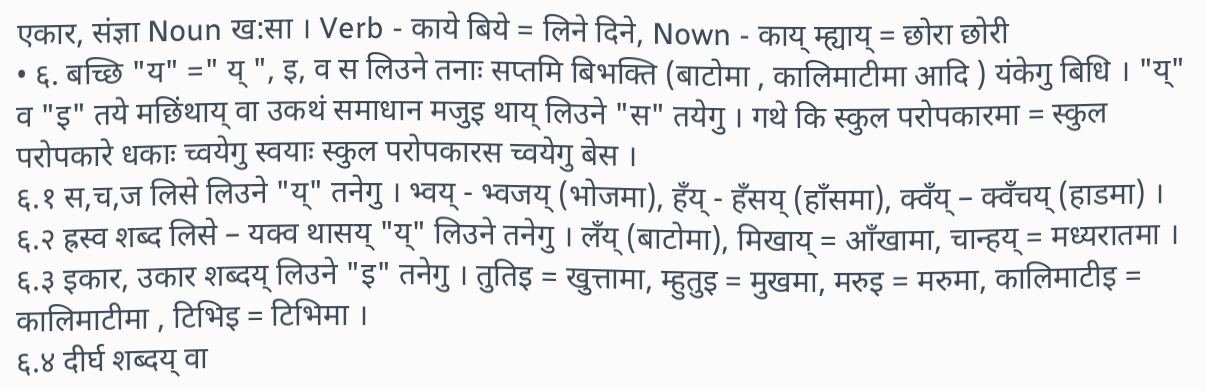एकार, संज्ञा Noun ख:सा । Verb - काये बिये = लिने दिने, Nown - काय् म्ह्याय् = छोरा छोरी
• ६. बच्छि "य" =" य् ", इ, व स लिउने तनाः सप्तमि बिभक्ति (बाटोमा , कालिमाटीमा आदि ) यंकेगु बिधि । "य्" व "इ" तये मछिंथाय् वा उकथं समाधान मजुइ थाय् लिउने "स" तयेगु । गथे कि स्कुल परोपकारमा = स्कुल परोपकारे धकाः च्वयेगु स्वयाः स्कुल परोपकारस च्वयेगु बेस ।
६.१ स,च,ज लिसे लिउने "य्" तनेगु । भ्वय् - भ्वजय् (भोजमा), हँय् - हँसय् (हाँसमा), क्वँय् – क्वँचय् (हाडमा) ।
६.२ ह्रस्व शब्द लिसे – यक्व थासय् "य्" लिउने तनेगु । लँय् (बाटोमा), मिखाय् = आँखामा, चान्हय् = मध्यरातमा ।
६.३ इकार, उकार शब्दय् लिउने "इ" तनेगु । तुतिइ = खुत्तामा, म्हुतुइ = मुखमा, मरुइ = मरुमा, कालिमाटीइ = कालिमाटीमा , टिभिइ = टिभिमा ।
६.४ दीर्घ शब्दय् वा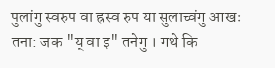पुलांगु स्वरुप वा ह्रस्व रुप या सुलाच्वंगु आखः तना: जक "य् वा इ" तनेगु । गथे कि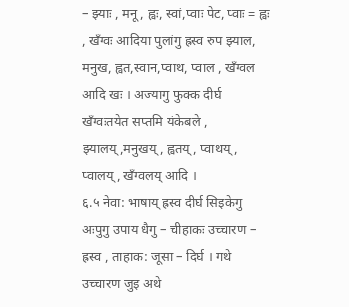– झ्याः , मनू, ह्वः, स्वां,प्वाः पेट, प्वाः = ह्वः , खँग्वः आदिया पुलांगु ह्रस्व रुप झ्याल, मनुख, ह्वत,स्वान,प्वाथ, प्वाल , खँग्वल आदि खः । अज्यागु फुक्क दीर्घ खँग्वःतयेत सप्तमि यंकेबले , झ्यालय्,मनुखय्, ह्वतय्, प्वाथय्, प्वालय्, खँग्वलय् आदि ।
६.५ नेवा: भाषाय् ह्रस्व दीर्घ सिइकेगु अःपुगु उपाय धैगु – चीहाकः उच्चारण – ह्रस्व , ताहाक: जूसा – दिर्घ । गथे उच्चारण जुइ अथे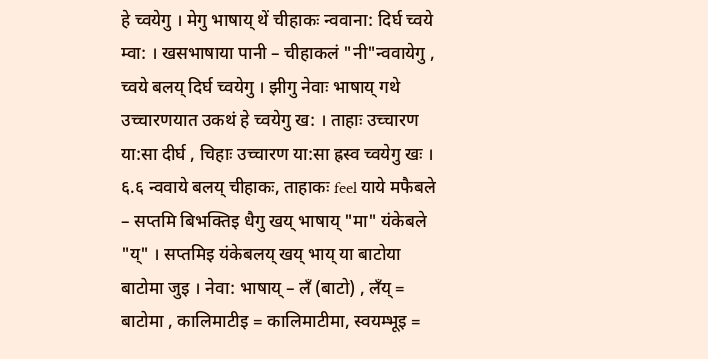हे च्वयेगु । मेगु भाषाय् थें चीहाकः न्ववाना: दिर्घ च्वये म्वा: । खसभाषाया पानी – चीहाकलं "नी"न्ववायेगु , च्वये बलय् दिर्घ च्वयेगु । झीगु नेवाः भाषाय् गथे उच्चारणयात उकथं हे च्वयेगु ख: । ताहाः उच्चारण या:सा दीर्घ , चिहाः उच्चारण या:सा ह्रस्व च्वयेगु खः ।
६.६ न्ववाये बलय् चीहाकः, ताहाकः feel याये मफैबले – सप्तमि बिभक्तिइ धैगु खय् भाषाय् "मा" यंकेबले "य्" । सप्तमिइ यंकेबलय् खय् भाय् या बाटोया बाटोमा जुइ । नेवा: भाषाय् – लँ (बाटो) , लँय् = बाटोमा , कालिमाटीइ = कालिमाटीमा, स्वयम्भूइ =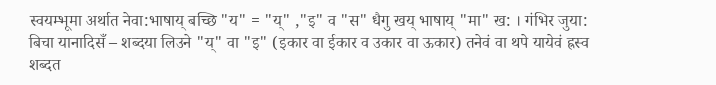स्वयम्भूमा अर्थात नेवा:भाषाय् बच्छि "य" = "य्" ,"इ" व "स" धैगु खय् भाषाय् "मा" ख: । गंभिर जुया: बिचा यानादिसँ – शब्दया लिउने "य्" वा "इ" (इकार वा ईकार व उकार वा ऊकार) तनेवं वा थपे यायेवं ह्रस्व शब्दत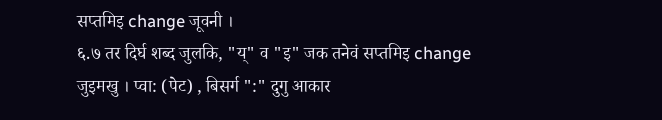सप्तमिइ change जूवनी ।
६.७ तर दिर्घ शब्द जुलकि, "य्" व "इ" जक तनेवं सप्तमिइ change जुइमखु । प्वा: (पेट) , बिसर्ग ":" दुगु आकार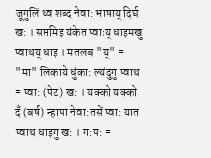जूगुलिं थ्व शब्द नेवा: भाषाय् दिर्घ ख: । सप्तमिइ यंकेत प्वाःय् धाइमखु प्वाथय् धाइ । मतलब "य्" = "मा" लिकाये धुंका: ल्यंदुगु प्वाथ = प्वा: (पेट) ख: । यक्को यक्को दँ (बर्ष) न्हापा नेवा:तसें प्वा: यात प्वाथ धाइगु ख: । ग:प: =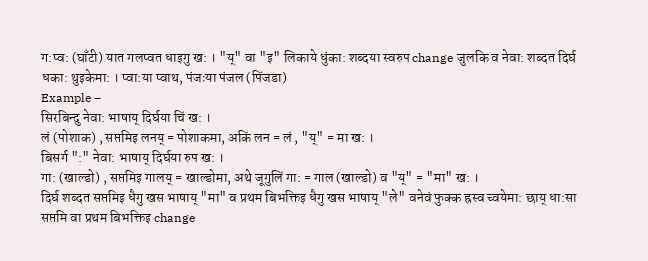ग:प्व: (घाँटी) यात गलप्वत धाइगु ख: । "य्" वा "इ" लिकाये धुंका: शब्दया स्वरुप change जुलकि व नेवा: शब्दत दिर्घ धका: थुइकेमा: । प्वा:या प्वाथ, पंजःया पंजल (पिंजडा)
Example –
सिरबिन्दु नेवा: भाषाय् दिर्घया चिं ख: ।
लं (पोशाक) , सप्तमिइ लनय् = पोशाकमा, अकिं लन = लं , "य्" = मा ख: ।
बिसर्ग ":" नेवा: भाषाय् दिर्घया रुप ख: ।
गा: (खाल्डो) , सप्तमिइ गालय् = खाल्डोमा, अथे जूगुलिं गा: = गाल (खाल्डो) व "य्" = "मा" ख: ।
दिर्घ शब्दत सप्तमिइ धैगु खस भाषाय् "मा" व प्रथम बिभक्तिइ धैगु खस भाषाय् "ले" वनेवं फुक्क ह्रस्व च्वयेमा: छाय् धा:सा सप्तमि वा प्रथम बिभक्तिइ change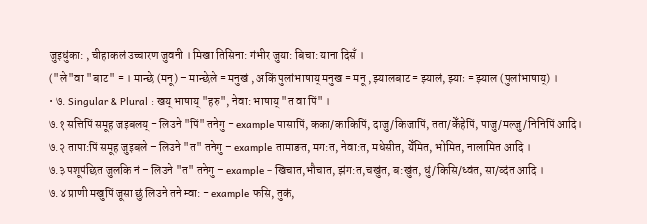जुइधुंका: , चीहाकलं उच्चारण जुवनी । मिखा तिसिना: गंभीर जुया: बिचा: याना दिसँ ।
("ले"वा "बाट" = । मान्छे (मनू) – मान्छेले = मनुखं , अकिं पुलांभाषाय् मनुख = मनू , झ्यालबाट = झ्यालं, झ्याः = झ्याल (पुलांभाषाय्) ।
• ७. Singular & Plural : खय् भाषाय् "हरु", नेवा: भाषाय् "त वा पिं" ।
७.१ सत्तिपिं समूह जइबलय् - लिउने "पिं" तनेगु - example पासापिं, कका/काकिपिं, दाजु/किजापिं, तता/केँहेपिं, पाजु/मल्जु/निनिपिं आदि।
७.२ तापा:पिं समूह जुइबले – लिउने "त" तनेगु – example तामाङत, मग:त, नेवा:त, मधेसीत, येँमित, भोमित, नालामित आदि ।
७.३ पशूपंछित जुलकि नं – लिउने "त" तनेगु – example – खिचात,भौचात, झंग:त,चखुंत, ब:खुंत, धुं/किसि/ध्वंत, सा/व्दंत आदि ।
७.४ प्राणी मखुपिं जूसा छुं लिउने तने म्वा: - example फसि, तुकं,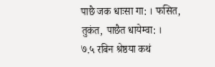पाछै जक धाःसा गा: । फसित, तुकंत, पाछैत धायेम्वा: ।
७.५ रबिन श्रेष्ठया कथं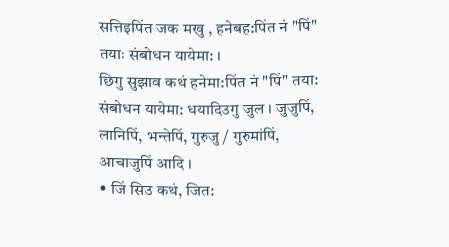सत्तिइपिंत जक मखु , हनेबह:पिंत नं "पिं" तयाः संबोधन यायेमा: ।
छिगु सुझाव कथं हनेमा:पिंत नं "पिं" तया: संबोधन यायेमा: धयादिउगु जुल । जुजुपिं, लानिपिं, भन्तेपिं, गुरुजु / गुरुमांपिं, आचाजुपिं आदि ।
• जिं सिउ कथं, जित: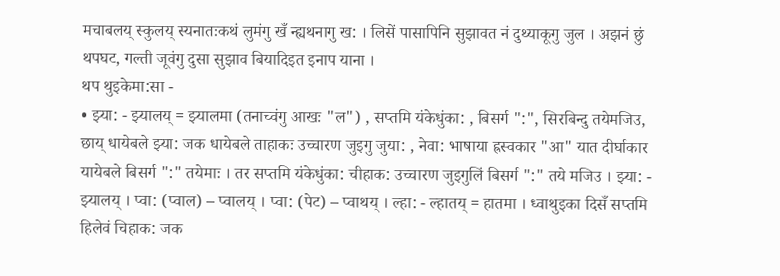मचाबलय् स्कुलय् स्यनातःकथं लुमंगु खँ न्ह्यथनागु ख: । लिसें पासापिनि सुझावत नं दुथ्याकूगु जुल । अझनं छुं थपघट, गल्ती जूवंगु दुसा सुझाव बियादिइत इनाप याना ।
थप थुइकेमा:सा -
• झ्या: - झ्यालय् = झ्यालमा (तनाच्वंगु आखः "ल") , सप्तमि यंकेधुंका: , बिसर्ग ":", सिरबिन्दु तयेमजिउ, छाय् धायेबले झ्या: जक धायेबले ताहाकः उच्चारण जुइगु जुया: , नेवा: भाषाया ह्रस्वकार "आ" यात दीर्घाकार यायेबले बिसर्ग ":" तयेमाः । तर सप्तमि यंकेधुंका: चीहाक: उच्चारण जुइगुलिं बिसर्ग ":" तये मजिउ । झ्या: - झ्यालय् । प्वा: (प्वाल) – प्वालय् । प्वा: (पेट) – प्वाथय् । ल्हा: - ल्हातय् = हातमा । ध्वाथुइका दिसँ सप्तमि हिलेवं चिहाक: जक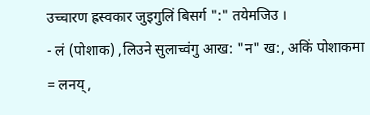उच्चारण ह्रस्वकार जुइगुलिं बिसर्ग ":" तयेमजिउ ।
- लं (पोशाक) ,लिउने सुलाच्वंगु आख: "न" ख:, अकिं पोशाकमा = लनय् ,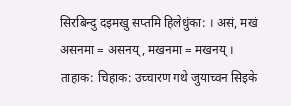सिरबिन्दु दइमखु सप्तमि हिलेधुंका: । असं, मखं असनमा = असनय्, मखनमा = मखनय् ।
ताहाक: चिहाक: उच्चारण गथे जुयाच्वन सिइके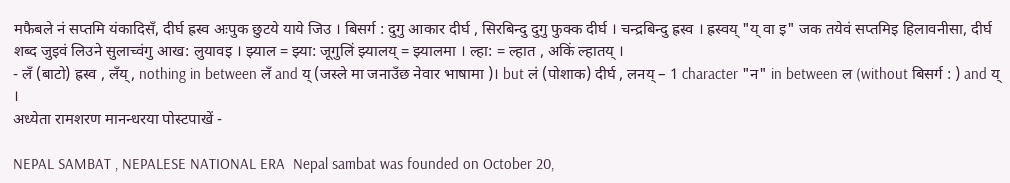मफैबले नं सप्तमि यंकादिसँ, दीर्घ ह्रस्व अःपुक छुटये याये जिउ । बिसर्ग : दुगु आकार दीर्घ , सिरबिन्दु दुगु फुक्क दीर्घ । चन्द्रबिन्दु ह्रस्व । ह्रस्वय् "य् वा इ" जक तयेवं सप्तमिइ हिलावनीसा, दीर्घ शब्द जुइवं लिउने सुलाच्वंगु आख: लुयावइ । झ्याल = झ्या: जूगुलिं झ्यालय् = झ्यालमा । ल्हा: = ल्हात , अकिं ल्हातय् ।
- लँ (बाटो) ह्रस्व , लँय्, nothing in between लँ and य् (जस्ले मा जनाउँछ नेवार भाषामा )। but लं (पोशाक) दीर्घ , लनय् – 1 character "न" in between ल (without बिसर्ग : ) and य् ।
अध्येता रामशरण मानन्धरया पोस्टपाखें -

NEPAL SAMBAT , NEPALESE NATIONAL ERA  Nepal sambat was founded on October 20,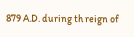879 A.D. during th reign of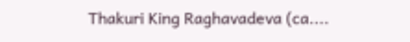Thakuri King Raghavadeva (ca....